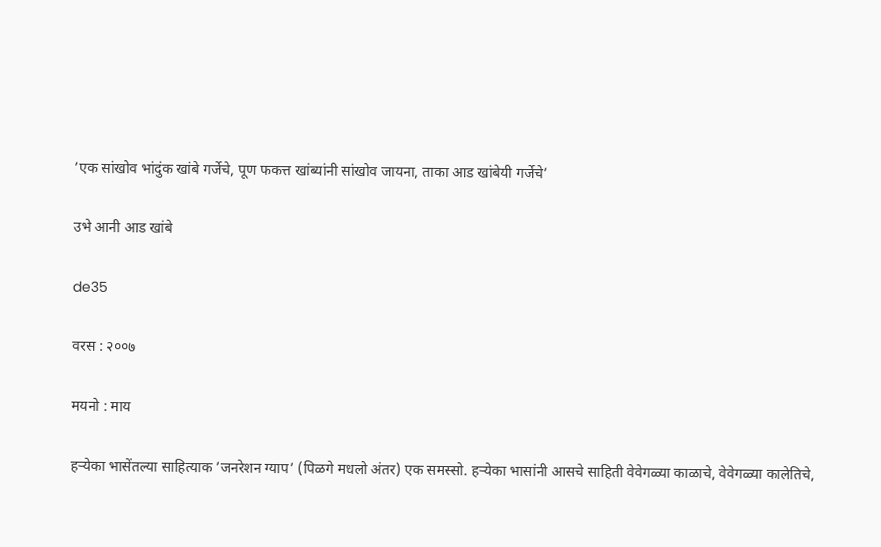’एक सांखोव भांदुंक खांबे गर्जेचे, पूण फकत्त खांब्यांनी सांखोव जायना, ताका आड खांबेयी गर्जेचे’

उभे आनी आड खांबे

de35

वरस : २००७

मयनो : माय

हऱ्येका भासेंतल्या साहित्याक ’जनरेशन ग्याप’ (पिळगे मधलो अंतर) एक समस्सो. हऱ्येका भासांनी आसचे साहिती वेवेगळ्या काळाचे, वेवेगळ्या कालेतिचे,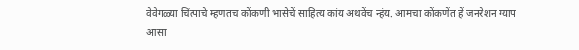वेवेगळ्या चिंत्पाचे म्हणतच कोंकणी भासेचें साहित्य कांय अथवेंच न्हंय. आमचा कोंकणेंत हें जनरेशन ग्याप आसा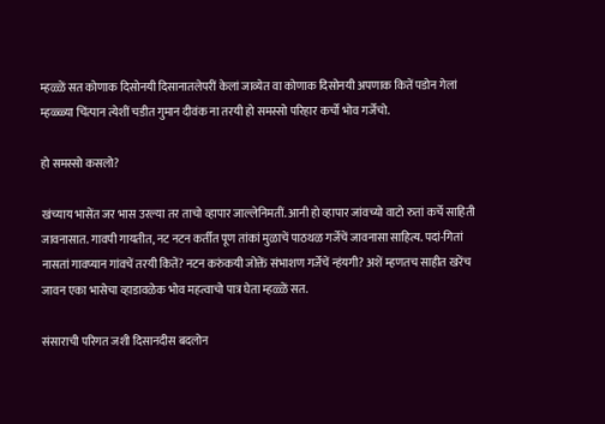म्हळ्ळें सत कोणाक दिसोन‌यी दिसानातलेपरीं केलां जाव्येत वा कोणाक दिसोन‌यी अपणाक कितें पडोन गेलां म्हळ्ळ्या चिंत्पान त्येशीं चडीत गुमान दीवंक ना तर‌यी हो समस्सो परिहार कर्चो भोव गर्जेचो.

हो समस्सो कसलो?

खंच्याय भासेंत जर भास उरल्या तर ताचो व्हापार जाल्लेनिमतीं. आनी हो व्हापार जांवच्यो वाटो रुतां कर्चे साहिती जावनासात. गावपी गायतीत, नट नटन कर्तीत पूण तांकां मुळाचें पाठ‌थळ गर्जेचें जावनासा साहित्य. पदां-गितां नासतां गावप्यान गांवचें तर‌यी कितें? नटन करुंक‌यी जोक्तें संभाशण गर्जेचें न्हंय‌गी? अशें म्हणतच साहीत खरेंच जावन एका भासेचा व्हाडावळेक भोव महत्वाचो पात्र घेता म्हळ्ळें सत.

संसाराची परिगत जशी दिसान‌दीस बदलोन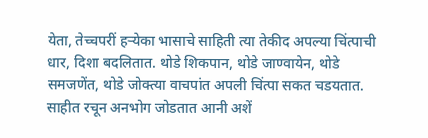येता, तेच्च‌परीं हऱ्येका भासाचे साहिती त्या तेकीद अपल्या चिंत्पाची धार, दिशा बदलितात. थोडे शिकपान, थोडे जाण्वायेन, थोडे समजणेंत, थोडे जोक्त्या वाचपांत अपली चिंत्पा सकत चडयतात. साहीत रचून अनभोग जोडतात आनी अशें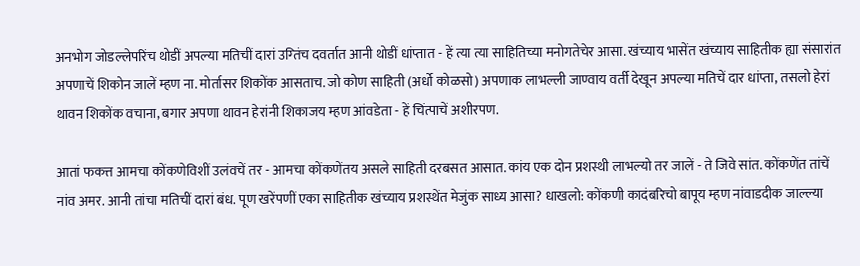अनभोग जोड‌ल्लेपरिंच थोडीं अपल्या मतिचीं दारां उग्तिंच दवर्तात आनी थोडीं धांप्तात - हें त्या त्या साहितिच्या मनोगतेचेर आसा. खंच्याय भासेंत खंच्याय साहितीक ह्या संसारांत अपणाचें शिकोन जालें म्हण ना. मोर्तासर शिकोंक आसताच. जो कोण साहिती (अर्धो कोळसो) अपणाक लाभ‌ल्ली जाण्वाय वर्ती देखून अपल्या मतिचें दार धांप्ता, तसलो हेरां थावन शिकोंक वचाना, बगार अपणा थावन हेरांनी शिकाजय म्हण आंवडेता - हें चिंत्पाचें अशीर‌पण.

आतां फकत्त आमचा कोंकणेविशीं उलंवचें तर - आमचा कोंकणेंत‌य असले साहिती दरबसत आसात. कांय एक दोन प्रशस्थी लाभल्यो तर जालें - ते जिवे सांत. कोंकणेंत तांचें नांव अमर. आनी तांचा मतिचीं दारां बंध. पूण खरेंपणीं एका साहितीक खंच्याय प्रशस्थेंत मेजुंक साध्य आसा? धाखलो: कोंकणी कादंबरिचो बापूय म्हण नांवाडदीक जाल्ल्या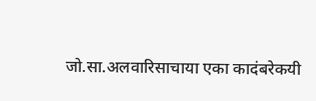जो.सा.अलवारिसाचाया एका कादंबरेक‌यी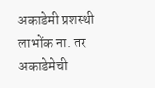अकाडेमी प्रशस्थी लाभोंक ना. तर अकाडेमेची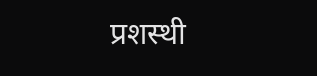प्रशस्थी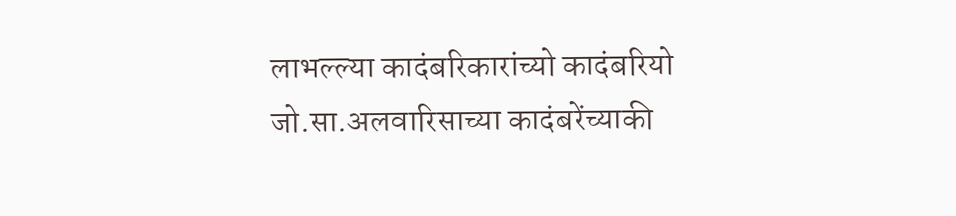लाभ‌ल्ल्या कादंबरिकारांच्यो कादंबरियो जो.सा.अलवारिसाच्या कादंबरेंच्याकी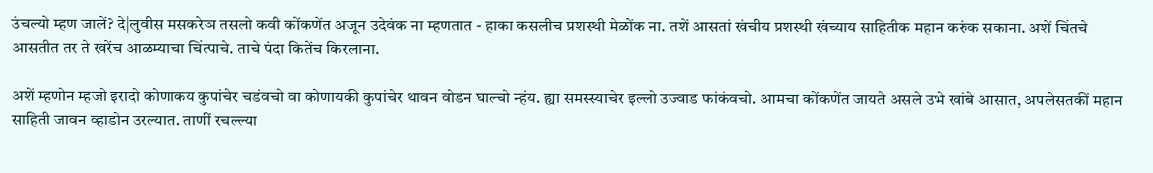उंचल्यो म्हण जालें? दे|लुवीस मसकरेञ तसलो कवी कोंकणेंत अजून उदेवंक ना म्हणतात - हाका कसलीच प्रशस्थी मेळोंक ना. तशें आसतां खंचीय प्रशस्थी खंच्याय साहितीक महान करुंक सकाना. अशें चिंतचे आसतीत तर ते खरेंच आळम्याचा चिंत्पाचे. ताचे पंदा कितेंच किरलाना.

अशें म्हणोन म्हजो इरादो कोणाक‌य कुपांचेर चडंवचो वा कोणायकी कुपांचेर थावन वोडन घाल्चो न्हंय. ह्या समस्स्याचेर इल्लो उज्वाड फांकंवचो. आमचा कोंकणेंत जायते असले उभे खांबे आसात, अपलेसतकीं महान साहिती जावन व्हाडोन उरल्यात. ताणीं रच‌ल्ल्या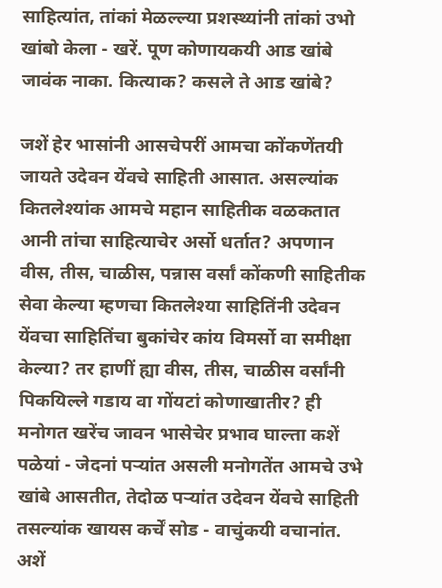साहित्यांत, तांकां मेळ‌ल्ल्या प्रशस्थ्यांनी तांकां उभो खांबो केला - खरें. पूण कोणायक‌यी आड खांबे जावंक नाका. कित्याक? कसले ते आड खांबे?

जशें हेर भासांनी आसचेपरीं आमचा कोंकणेंत‌यी जायते उदेवन येंवचे साहिती आसात. असल्यांक कितलेश्यांक आमचे महान साहितीक वळकतात आनी तांचा साहित्याचेर अर्सो धर्तात? अपणान वीस, तीस, चाळीस, पन्नास वर्सां कोंकणी साहितीक सेवा केल्या म्हणचा कितलेश्या साहितिंनी उदेवन येंवचा साहितिंचा बुकांचेर कांय विमर्सो वा समीक्षा केल्या? तर हाणीं ह्या वीस, तीस, चाळीस वर्सांनी पिकयिल्ले गडाय वा गोंयटां कोणाखातीर? ही मनोगत खरेंच जावन भासेचेर प्रभाव घाल्ता कशें पळेयां - जेदनां पऱ्यांत असली मनोगतेंत आमचे उभे खांबे आसतीत, तेदोळ पऱ्यांत उदेवन येंवचे साहिती तसल्यांक खायस कर्चें सोड - वाचुंक‌यी वचानांत. अशें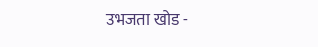उभजता खोड -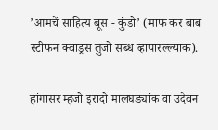’आमचें साहित्य बूस - कुंडो’ (माफ कर बाब स्टीफन क्वाड्रस तुजो सब्ध व्हापार‌ल्ल्याक).

हांगासर म्हजो इरादो मालघड्यांक वा उदेवन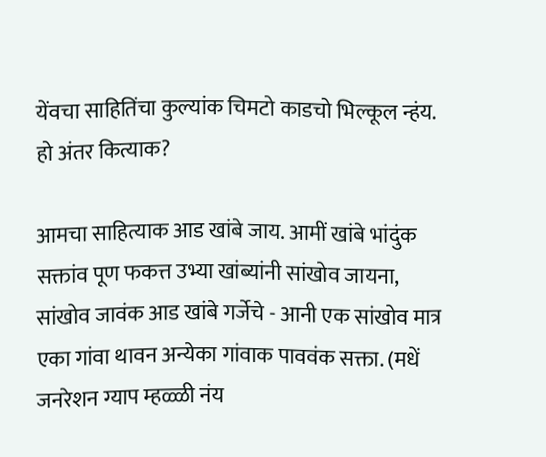येंवचा साहितिंचा कुल्यांक चिमटो काडचो भिल्कूल न्हंय. हो अंतर कित्याक?

आमचा साहित्याक आड खांबे जाय. आमीं खांबे भांदुंक सक्तांव पूण फकत्त उभ्या खांब्यांनी सांखोव जायना, सांखोव जावंक आड खांबे गर्जेचे - आनी एक सांखोव मात्र एका गांवा थावन अन्येका गांवाक पाववंक सक्ता. (मधें जनरेशन ग्याप म्हळ्ळी नंय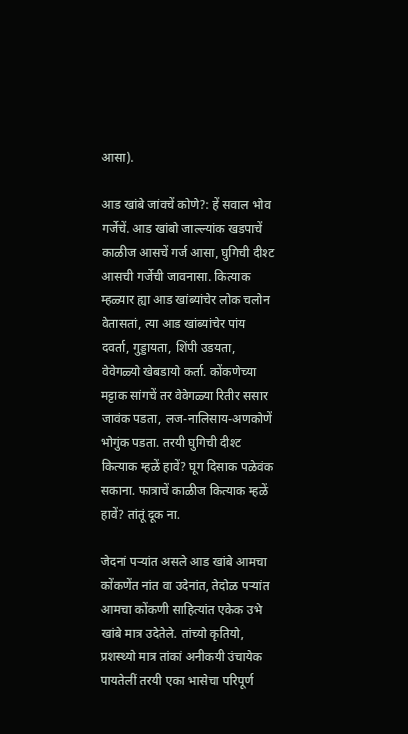आसा).

आड खांबे जांवचें कोणे?: हें सवाल भोव गर्जेचें. आड खांबो जाल्ल्यांक खडपाचें काळीज आसचें गर्ज आसा, घुगिची दीश्ट आसची गर्जेची जावनासा. कित्याक म्हळ्यार ह्या आड खांब्यांचेर लोक चलोन वेतासतां, त्या आड खांब्यांचेर पांय दवर्ता, गुड्डायता, शिंपी उडयता, वेवेगळ्यो खेबडायो कर्ता. कोंकणेच्या मट्टाक सांगचें तर वेवेगळ्या रितीर ससार जावंक पडता, लज-नालिसाय-अणकोणें भोगुंक पडता. तर‌यी घुगिची दीश्ट कित्याक म्हळें हावें? घूग दिसाक पळेवंक सकाना. फात्राचें काळीज कित्याक म्हळें हावें? तांतूं दूक ना.

जेदनां पऱ्यांत असले आड खांबे आमचा कोंकणेंत नांत वा उदेनांत, तेदोळ पऱ्यांत आमचा कोंकणी साहित्यांत एकेक उभे खांबे मात्र उदेतेले. तांच्यो कृतियो, प्रशस्थ्यो मात्र तांकां अनीक‌यी उंचायेक पायतेलीं तर‌यी एका भासेचा परिपूर्ण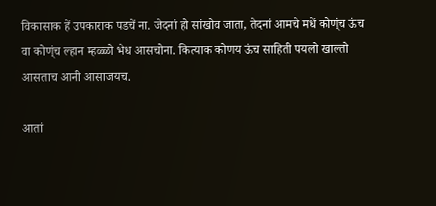विकासाक हें उपकाराक पडचें ना. जेदनां हो सांखोव जाता, तेदनां आमचे मधें कोण्ंच ऊंच वा कोण्ंच ल्हान म्हळ्ळो भेध आसचोना. कित्याक कोण‌य ऊंच साहिती पयलो खाल्तो आसताच आनी आसाजय‌च.

आतां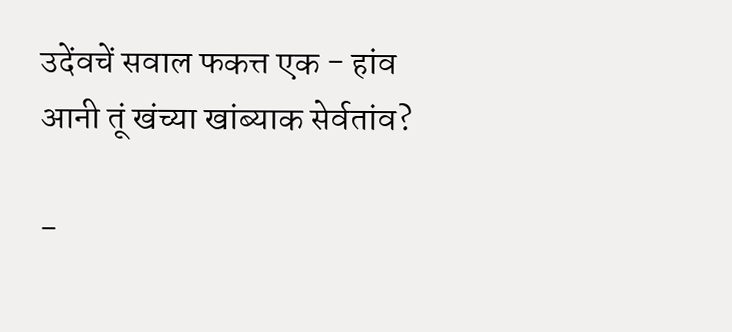उदेंवचें सवाल फकत्त एक - हांव आनी तूं खंच्या खांब्याक सेर्वतांव?

-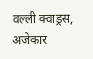वल्ली क्वाड्रस, अजेकार